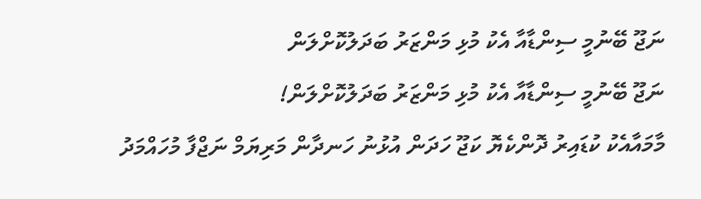ނަޖޫ ބޭނުމީ ސިންޑާއާ އެކު މުޅި މަންޒަރު ބަދަލުކޮށްލަން
ނަޖޫ ބޭނުމީ ސިންޑާއާ އެކު މުޅި މަންޒަރު ބަދަލުކޮށްލަން!
މާމައާއެކު ކުޑައިރު ދޮންކެޔޮ ކަޖޫ ހަދަން އުޅުނު ހަނދާން މަރިޔަމް ނަޖްފާ މުހައްމަދު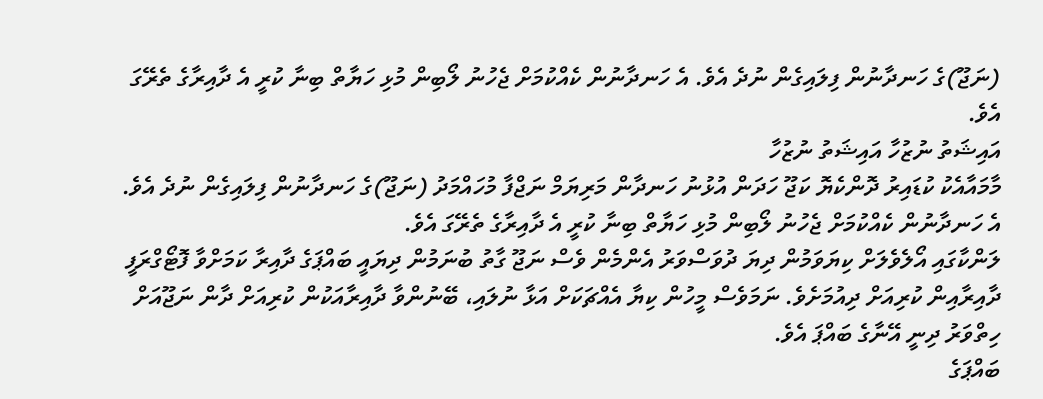(ނަޖޫ)ގެ ހަނދާނުން ފިލައިގެން ނުދެ އެވެ. އެ ހަނދާނުން ކެއްކުމަށް ޖެހުނު ލޯބިން މުޅި ހަޔާތް ބިނާ ކުރީ އެ ދާއިރާގެ ތެރޭގަ އެވެ.
އައިޝަތު ނުޒުހާ އައިޝަތު ނުޒުހާ
މާމައާއެކު ކުޑައިރު ދޮންކެޔޮ ކަޖޫ ހަދަން އުޅުނު ހަނދާން މަރިޔަމް ނަޖްފާ މުހައްމަދު (ނަޖޫ)ގެ ހަނދާނުން ފިލައިގެން ނުދެ އެވެ. އެ ހަނދާނުން ކެއްކުމަށް ޖެހުނު ލޯބިން މުޅި ހަޔާތް ބިނާ ކުރީ އެ ދާއިރާގެ ތެރޭގަ އެވެ.
ލަންކާގައި އޯލެވެލަށް ކިޔަވަމުން ދިޔަ ދުވަސްވަރު އެންމެން ވެސް ނަޖޫ ގާތު ބުނަމުން ދިޔައީ ބައްޕަގެ ދާއިރާ ކަމަށްވާ ފޮޓޯގްރަފީ ދާއިރާއިން ކުރިއަށް ދިއުމަށެވެ. ނަމަވެސް މީހުން ކިޔާ އެއްޗަކަށް އަޅާ ނުލައި، ބޭނުންވާ ދާއިރާއަކުން ކުރިއަށް ދާން ނަޖޫއަށް ހިތްވަރު ދިނީ އޭނާގެ ބައްޕަ އެވެ.
ބައްޕަގެ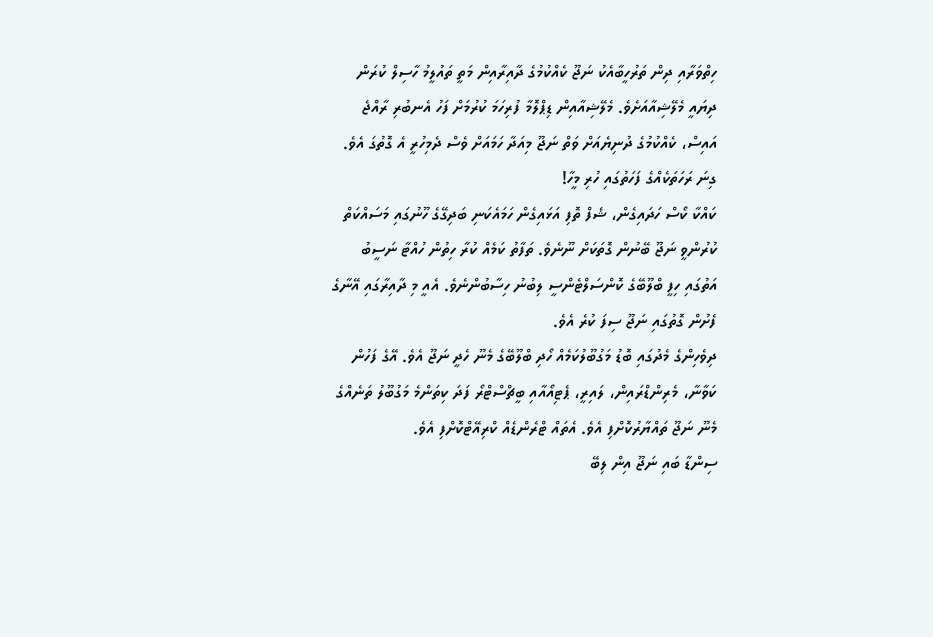ހިތްވަރާއި ދިން ތަރުހީބާއެކު ނަޖޫ ކެއްކުމުގެ ދާއިރާއިން މަތީ ތައުލީމު ހާސިލް ކުރަން ދިޔައީ މެލޭޝިއާއަށެވެ. މެލޭޝިއާއިން ޑިޕްލޮމާ ފުރިހަމަ ކުރުމަށް ފަހު އެނބުރި ރާއްޖެ އައިސް، ކެއްކުމުގެ ދުނިޔެއަށް ވަތް ނަޖޫ މިއަދާ ހަމައަށް ވެސް ދެމިހުރީ އެ ގޮތުގަ އެވެ.
ގިނަ ރަހަތަކެއްގެ ފަހަތުގައި ހުރި މީހާ!
ކައްކާ ކޯސް ހަދައިގެން، ޝެފް ތޮފި އަޅައިގެން ހަމައެކަނި ބަދިގޭގެ ހޫނުގައި މަސައްކަތް ކުރުންވީ ނަޖޫ ބޭނުން ގޮތަކަށް ނޫނެވެ. ތަފާތު ކަމެއް ކުރާ ހިތުން ހުއްޓާ ނަސީބު އަތުގައި ހިފީ ބްލޫބޭގެ ކޮންސަލްޓެންސީ ލިބުނު ހިސާބުންނެވެ. އެއީ މި ދާއިރާގައި އޭނާގެ ފެށުން ގޮތުގައި ނަޖޫ ސިފަ ކުރެ އެވެ.
ދިވެހިންގެ މެދުގައި ބޮޑު މަގުބޫލުކަމެއް ހޯދި ބްލޫބޭގެ މެނޫ ހެދީ ނަޖޫ އެވެ. އޭގެ ފަހުން ކަވާނާ، މެރިންޑްރައިން، ލައިރީ، ޕެޓިއޯއާއި ބީޗްސްޓްރޯ ފަދަ ކިތަންމެ މަގުބޫލު ތަނެއްގެ މެނޫ ނަޖޫ ތައްޔާރުކޮށްފި އެވެ. އެތައް ޓްރެންޑެއް ކްރިއޭޓްކޮށްފި އެވެ.
ސިންޑާ ބައި ނަޖޫ އިން ލިބޭ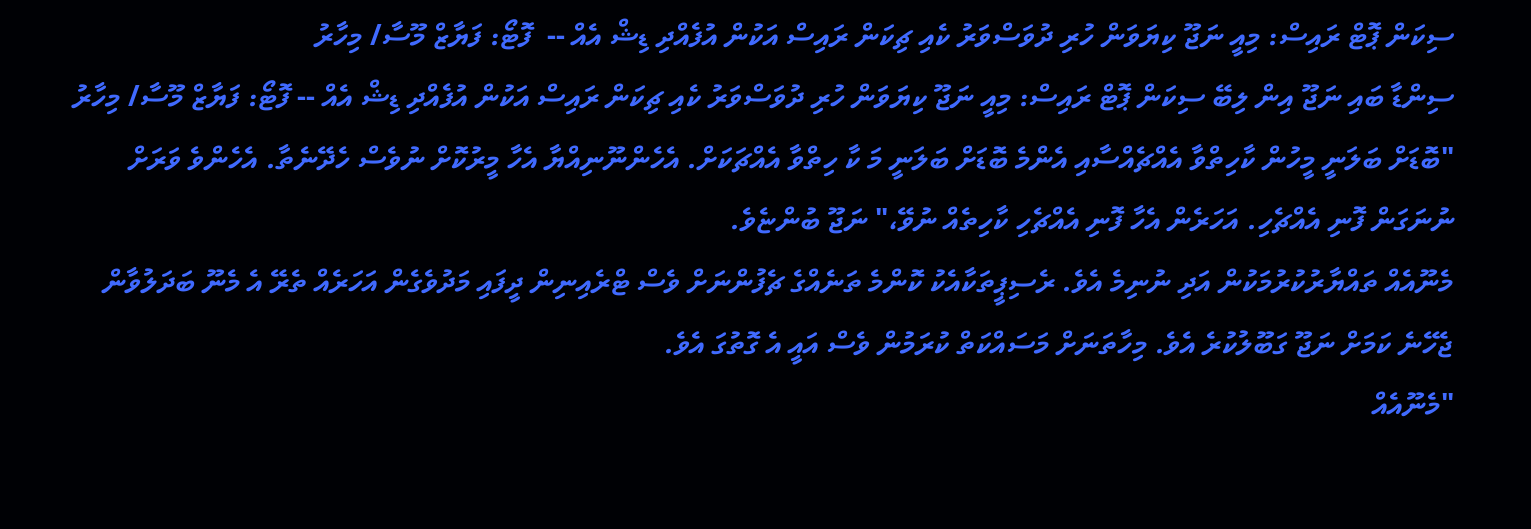ސިކަން ޕޮޓް ރައިސް: މިއީ ނަޖޫ ކިޔަވަން ހުރި ދުވަސްވަރު ކެއި ޗިކަން ރައިސް އަކުން އުފެއްދި ޑިޝް އެއް --  ފޮޓޯ: ފަޔާޒް މޫސާ/ މިހާރު
ސިންޑާ ބައި ނަޖޫ އިން ލިބޭ ސިކަން ޕޮޓް ރައިސް: މިއީ ނަޖޫ ކިޔަވަން ހުރި ދުވަސްވަރު ކެއި ޗިކަން ރައިސް އަކުން އުފެއްދި ޑިޝް އެއް -- ފޮޓޯ: ފަޔާޒް މޫސާ/ މިހާރު
"ބޮޑަށް ބަލަނީ މީހުން ކާހިތްވާ އެއްޗެއްސާއި އެންމެ ބޮޑަށް ބަލަނީ މަ ކާ ހިތްވާ އެއްޗަކަށް. އެހެންނޫނިއްޔާ އެހާ މީރުކޮށް ނުވެސް ހެދޭނެތާ. އެހެންވެ ވަރަށް ނުނަގަން ފޮނި އެއްޗެހި. އަހަރެން އެހާ ފޮނި އެއްޗެހި ކާހިތެއް ނުވޭ،" ނަޖޫ ބުންޏެވެ.
މެނޫއެއް ތައްޔާރުކުރުމަކުން އަދި ނުނިމެ އެވެ. ރެސިޕީތަކާއެކު ކޮންމެ ތަނެއްގެ ޗެފުންނަށް ވެސް ޓްރެއިނިން ދީފައި މަދުވެގެން އަހަރެއް ތެރޭ އެ މެނޫ ބަދަލުވާން ޖެހޭނެ ކަމަށް ނަޖޫ ގަބޫލުކުރެ އެވެ. މިހާތަނަށް މަސައްކަތް ކުރަމުން ވެސް އައީ އެ ގޮތުގަ އެވެ.
"މެނޫއެއް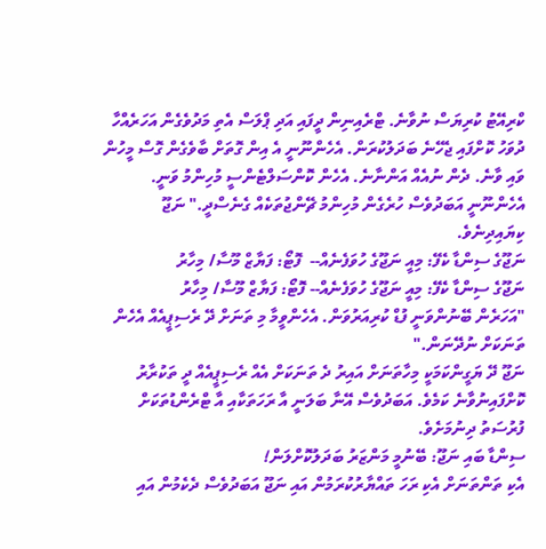ކްރިއޭޓު ކުރިޔަސް ނުވާނެ. ޓްރެއިނިން ދީފައި އަދި ޕްލަސް އެތި މަދުވެގެން އަހަރެއްހާ ދުވަހު ކޮށްފައި ޖެހޭނެ ބަދަލުކުރަން. އެހެންނޫނީ އެ އިން ގޮތަށް ބާވެގެން ގޮސް މީހުން ވައި ވާނެ. ދެން ނުއެއް އަންނާނެ. އެހެން ކޮންސަލްޓެންސީ މުހިންމު ވަނީ. އެހެންނޫނީ އަބަދުވެސް ހުރެގެން މުހިންމު ޗޭންޖުތަކެއް ގެނެސްދީ." ނަޖޫ ކިޔައިދިނެވެ.
ނަޖޫގެ ސިންޑާ ކެފޭ: މިއީ ނަޖޫގެ ހުވަފެނެއް--  ފޮޓޯ: ފަޔާޒް މޫސާ/ މިހާރު
ނަޖޫގެ ސިންޑާ ކެފޭ: މިއީ ނަޖޫގެ ހުވަފެނެއް-- ފޮޓޯ: ފަޔާޒް މޫސާ/ މިހާރު
"އަހަރެން ބޭނުންވަނީ ފުޑް ކުރިއަރުވަން. އެހެންވީމާ މި ތަނަށް ދޭ ރެސިޕީއެއް އެހެން ތަނަކަށް ނުދޭނަން."
ނަޖޫ ދޭ ޔަގީންކަމަކީ މިހާތަނަށް އައިރު ދެ ތަނަކަށް އެއް ރެސިޕީއެއް ދީ ތަކުރާރު ކޮށްފައިނުވާނެ ކަމެވެ. އަބަދުވެސް އޭނާ ބަލަނީ އާ ރަހަތަކާއި އާ ޓްރެންޑުތަކަށް ފުރުސަތު ދިނުމަށެވެ.
ސިންޑާ ބައި ނަޖޫ: ބޭނުމީ މަންޒަރު ބަދަލުކޮށްލަން!
އެކި ތަންތަނަށް އެކި ރަހަ ތައްޔާރުކުރަމުން އައި ނަޖޫ އަބަދުވެސް ދެކެމުން އައި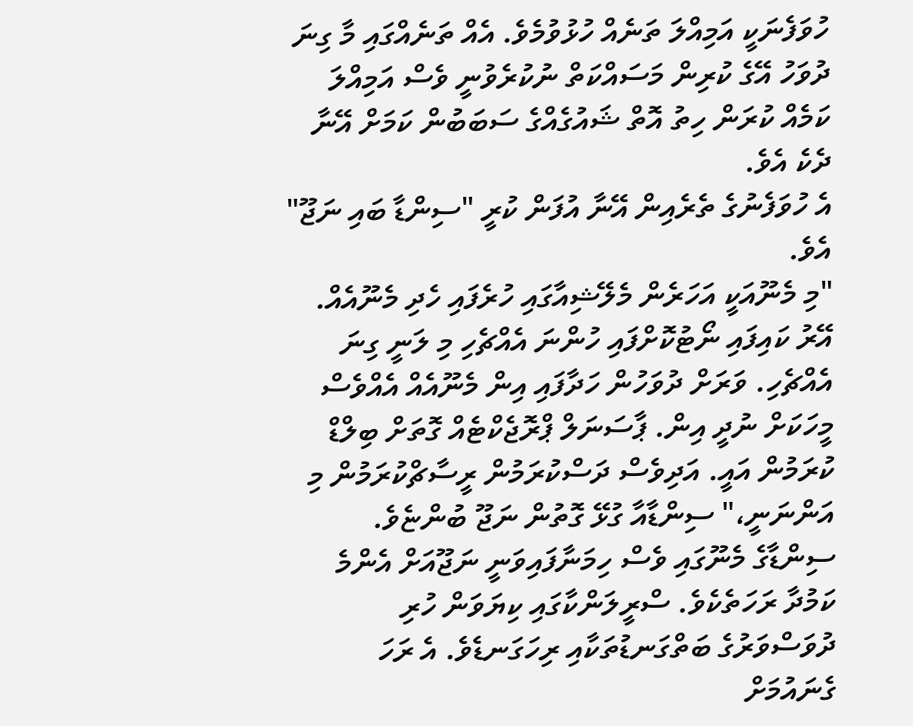ހުވަފެނަކީ އަމިއްލަ ތަނެއް ހުޅުވުމެވެ. އެއް ތަނެއްގައި މާ ގިނަ ދުވަހު އޭގެ ކުރިން މަސައްކަތް ނުކުރެވުނީ ވެސް އަމިއްލަ ކަމެއް ކުރަން ހިތު އޮތް ޝައުގެއްގެ ސަބަބުން ކަމަށް އޭނާ ދެކެ އެވެ.
އެ ހުވަފެނުގެ ތެރެއިން އޭނާ އުފަން ކުރީ "ސިންޑާ ބައި ނަޖޫ" އެވެ.
"މި މެނޫއަކީ އަހަރެން މެލޭޝިއާގައި ހުރެފައި ހެދި މެނޫއެއް. އޭރު ކައިފައި ނޯޓުކޮށްފައި ހުންނަ އެއްޗެހި މި ލަނީ ގިނަ އެއްޗެހި. ވަރަށް ދުވަހުން ހަދާފައި އިން މެނޫއެއް އެއްވެސް މީހަކަށް ނުދީ އިން. ޕާސަނަލް ޕްރޮޖެކްޓެއް ގޮތަށް ބިލްޑް ކުރަމުން އައީ. އަދިވެސް ދަސްކުރަމުން ރީސާޗްކުރަމުން މި އަންނަނީ،" ސިންޑާއާ ގުޅޭ ގޮތުން ނަޖޫ ބުންޏެވެ.
ސިންޑާގެ މެނޫގައި ވެސް ހިމަނާފައިވަނީ ނަޖޫއަށް އެންމެ ކަމުދާ ރަހަތެކެވެ. ސްރީލަންކާގައި ކިޔަވަން ހުރި ދުވަސްވަރުގެ ބަތްގަނޑުތަކާއި ރިހަގަނޑެވެ. އެ ރަހަ ގެނައުމަށް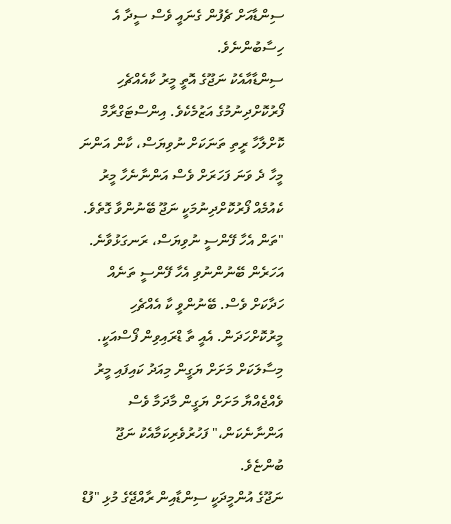ސިންޑާއަށް ޗެފުން ގެނައީ ވެސް ސީދާ އެ ހިސާބުންނެވެ.
ސިންޑާއާއެކު ނަޖޫގެ އޮތީ މީރު ކާއެއްޗެހި ފޯރުކޮށްދިނުމުގެ އަޒުމެކެވެ. އިންސްޓަގްރާމް ކޮށްލާހާ ރީތި ތަނަކަށް ނުވިޔަސް، ކާން އަންނަ މީހާ ދެ ވަނަ ފަހަރަށް ވެސް އަންނާނެހާ މީރު ކެއުމެއް ފޯރުކޮށްދިނުމަކީ ނަޖޫ ބޭނުންވާ ގޮތެވެ.
"ތަން އެހާ ފޭންސީ ނުވިޔަސް، ރަނގަޅުވާނެ. އަހަރެން ބޭނުންނުވި އެހާ ފޭންސީ ތަނެއް ހަދާކަށް ވެސް. ބޭނުންވީ ކާ އެއްޗެހި މީރުކޮށްހަދަން. އެއީ ތާ ޑްރައިވިން ފޯސްއަކީ. މިސާލަކަށް މަށަށް ޔަގީން މިއަދު ކައިފައި މީރު ވެއްޖެއްޔާ މަށަށް ޔަގީން މާދަމާ ވެސް އަންނާނެކަން،" ފަހުރުވެރިކަމާއެކު ނަޖޫ ބުންޏެވެ.
ނަޖޫގެ އުންމީދަކީ ސިންޑާއިން ރާއްޖޭގެ މުޅި "ފުޑް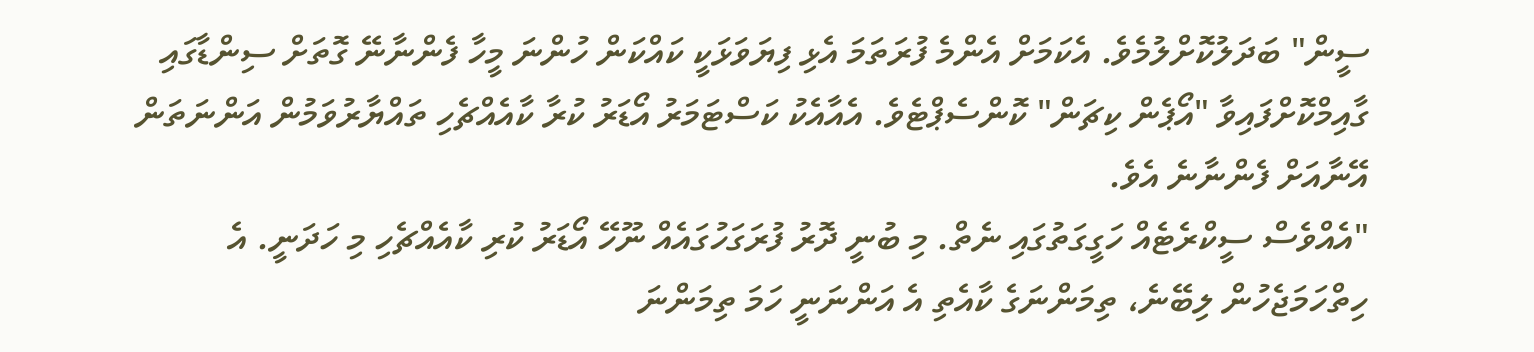ސީން" ބަދަލުކޮށްލުމެވެ. އެކަމަށް އެންމެ ފުރަތަމަ އެޅި ފިޔަވަޅަކީ ކައްކަން ހުންނަ މީހާ ފެންނާނޭ ގޮތަށް ސިންޑާގައި ގާއިމްކޮށްފައިވާ "އޯޕެން ކިޗަން" ކޮންސެޕްޓެވެ. އެއާއެކު ކަސްޓަމަރު އޯޑަރު ކުރާ ކާއެއްޗެހި ތައްޔާރުވަމުން އަންނަތަން އޭނާއަށް ފެންނާނެ އެވެ.
"އެއްވެސް ސީކްރެޓެއް ހަގީގަތުގައި ނެތް. މި ބުނީ ދޮރު ފުރަގަހުގައެއް ނޫހޭ އޯޑަރު ކުރި ކާއެއްޗެހި މި ހަދަނީ. އެ ހިތްހަމަޖެހުން ލިބޭނެ، ތިމަންނަގެ ކާއެތި އެ އަންނަނީ ހަމަ ތިމަންނަ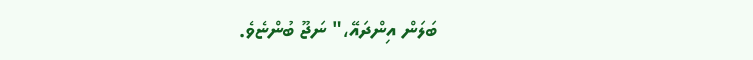ބަލަން އިންދައޭ،" ނަޖޫ ބުންޏެވެ.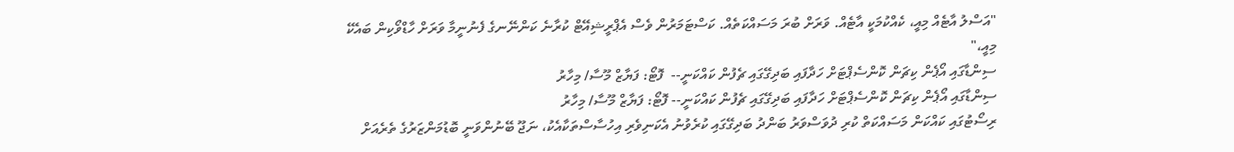"އަސްލު އާޓެއް މިއީ، ކެއްކުމަކީ އާޓެއް. ވަރަށް ބުރަ މަސައްކަތެއް. ކަސްޓަމަރުން ވެސް އެޕްރީޝިއޭޓް ކުރާނެ ކަންނޭނގެ ފެނުނީމާ ވަރަށް ހާޑްވޯކިން ބައެކޭ މިއީ،"
ސިންޑާގައި އޯޕެން ކިޗަން ކޮންސެޕްޓަށް ހަދާފައި ބަދިގޭގައި ޗެފުން ކައްކަނީ--  ފޮޓޯ: ފަޔާޒް މޫސާ/ މިހާރު
ސިންޑާގައި އޯޕެން ކިޗަން ކޮންސެޕްޓަށް ހަދާފައި ބަދިގޭގައި ޗެފުން ކައްކަނީ-- ފޮޓޯ: ފަޔާޒް މޫސާ/ މިހާރު
ރިސޯޓުގައި ކައްކަން މަސައްކަތް ކުރި ދުވަސްވަރު ބަންދު ބަދިގޭގައި ކުރެވުނު އެކަނިވެރި އިހުސާސްތަކާއެކު، ނަޖޫ ބޭނުންވަނީ ބޮޑުމަންޒަރުގެ ތެރެއަށް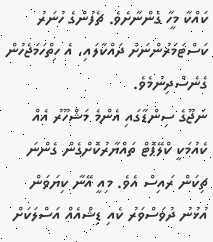ކައްކާ މީހާ ގެންނާށެވެ. ޗެފުންގެ ހުނަރު ކަސްޓަމަރުންނަށް ދައްކާލައި، އެ ހިތްހަމަޖެހުން ގެނެސްދިނުމެވެ.
ނަޖޫގެ ސިންޑާގައި އެންމެ މަޝްހޫރު އެއް ކެއުމަކީ ކްލޭޕޮޓް ތައްޔާރުކޮށްގެން ގެންނަ ޗިކަން ރައިސް އެވެ. މިއީ އޭނާ ކިޔަވަން އުޅުނު ދުވަސްވަރު ކެއި ޑިޝްއެއް އަސްލަކަށް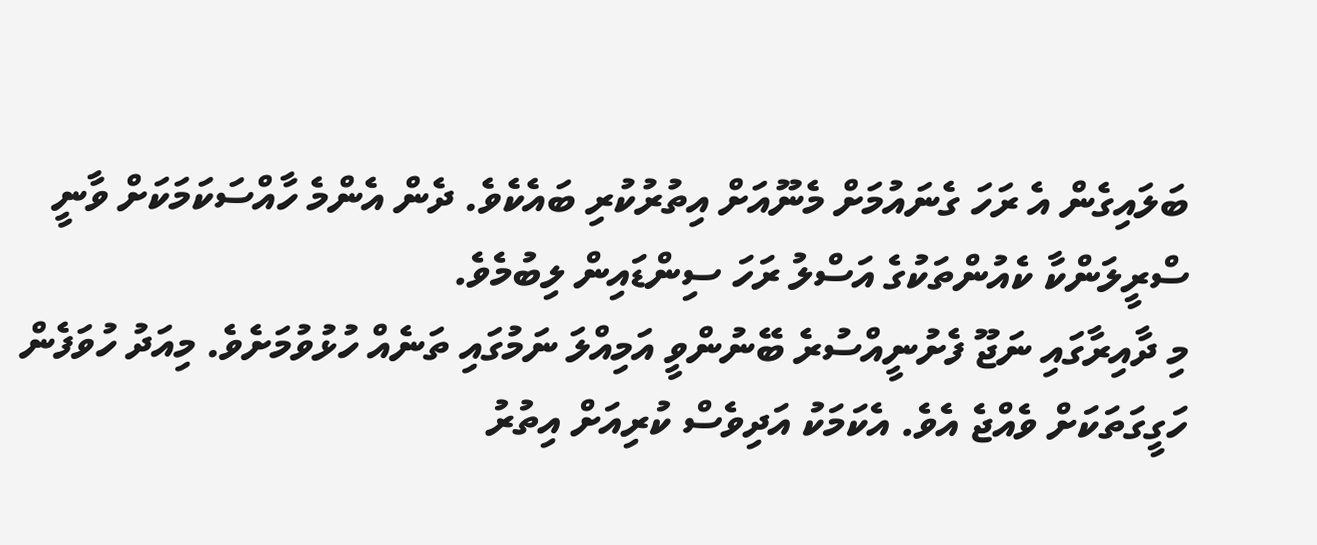ބަލައިގެން އެ ރަހަ ގެނައުމަށް މެނޫއަށް އިތުރުކުރި ބައެކެވެ. ދެން އެންމެ ހާއްސަކަމަކަށް ވާނީ ސްރީލަންކާ ކެއުންތަކުގެ އަސްލު ރަހަ ސިންޑައިން ލިބުމެވެ.
މި ދާއިރާގައި ނަޖޫ ފެށުނީއްސުރެ ބޭނުންވީ އަމިއްލަ ނަމުގައި ތަނެއް ހުޅުވުމަށެވެ. މިއަދު ހުވަފެން ހަގީގަތަކަށް ވެއްޖެ އެވެ. އެކަމަކު އަދިވެސް ކުރިއަށް އިތުރު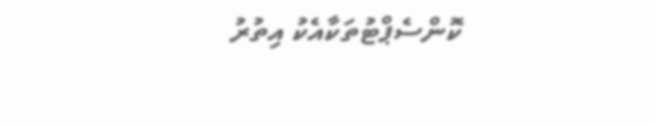ކޮންސެޕްޓުތަކާއެކު އިތުރު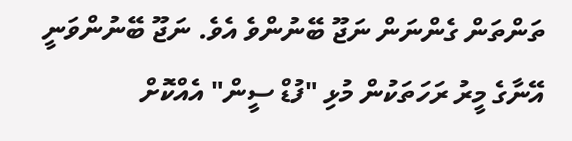ތަންތަން ގެންނަން ނަޖޫ ބޭނުންވެ އެވެ. ނަޖޫ ބޭނުންވަނީ އޭނާގެ މީރު ރަހަތަކުން މުޅި "ފުޑް ސީން" އެއްކޮށް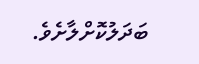ބަދަލުކޮށްލާށެވެ.